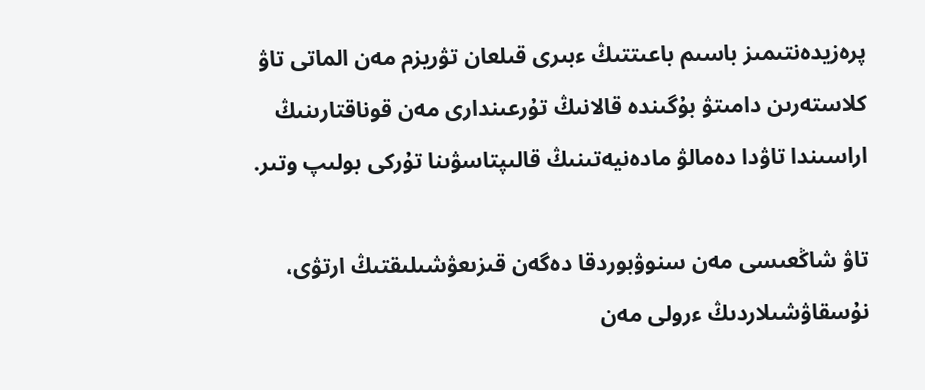پرەزيدەنتىمىز باسىم باعىتتىڭ ءبىرى قىلعان تۋريزم مەن الماتى تاۋ كلاستەرىن دامىتۋ بۇگىندە قالانىڭ تۇرعىندارى مەن قوناقتارىنىڭ اراسىندا تاۋدا دەمالۋ مادەنيەتىنىڭ قالىپتاسۋىنا تۇركى بولىپ وتىر.

تاۋ شاڭعىسى مەن سنوۋبوردقا دەگەن قىزىعۋشىلىقتىڭ ارتۋى، نۇسقاۋشىلاردىڭ ءرولى مەن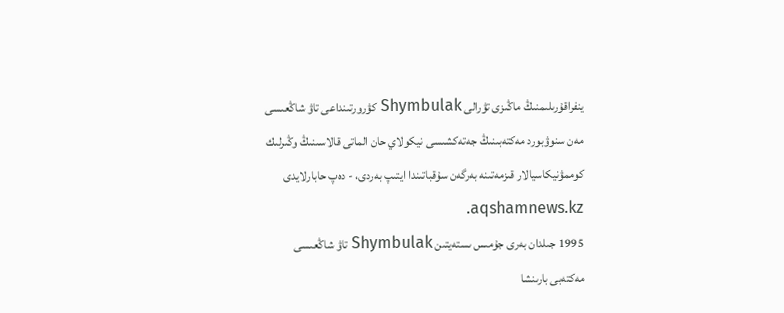ينفراقۇرىلىمنىڭ ماڭىزى تۋرالى Shymbulak كۋرورتىنداعى تاۋ شاڭعىسى مەن سنوۋبورد مەكتەبىنىڭ جەتەكشىسى نيكولاي حان الماتى قالاسىنىڭ وڭىرلىك كوممۋنيكاسيالار قىزمەتىنە بەرگەن سۇقباتىندا ايتىپ بەردى، - دەپ حابارلايدى aqshamnews.kz.
1995 جىلدان بەرى جۇمىس ىستەيتىن Shymbulak تاۋ شاڭعىسى مەكتەبى بارىنشا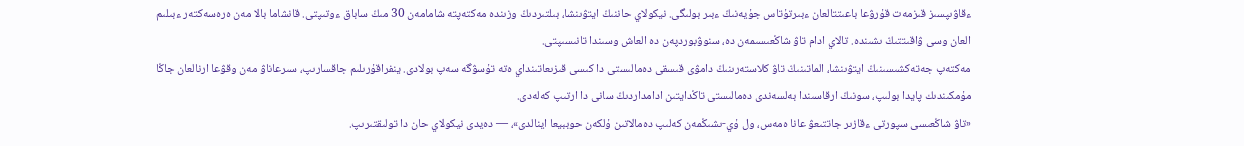ءقاۋىپسىز قىزمەت قۇرۋعا باعىتتالعان ءبىرتۇتاس جۇيەنىڭ ءبىر بولىگى. نيكولاي حاننىڭ ايتۋىنشا، بىلتىردىڭ وزىندە مەكتەپتە شامامەن 30 مىڭ ساباق ءوتىپتى. قانشاما بالا مەن ەرەسەكتەر ءبىلىم العان وسى ۋاقىتتىڭ ىشىندە. تالاي ادام تاۋ شاڭعىسىمەن دە، سنوۋبوردپەن دە العاش وسىندا تانىسىپتى.
مەكتەپ جەتەكشىسىنىڭ ايتۋىنشا، الماتىنىڭ تاۋ كلاستەرىنىڭ دامۋى قىسقى دەمالىستى دا كىسى قىزىعاتىنداي ەتە تۇسۋگە سەپ بولادى. ينفراقۇرىلىم جاقسارىپ، سىرعاناۋ مەن وقۋعا ارنالعان جاڭا مۇمكىندىك پايدا بولىپ، سونىڭ ارقاسىندا بەلسەندى دەمالىستى تاڭدايتىن ادامداردىڭ سانى دا ارتىپ كەلەدى.
«تاۋ شاڭعىسى سپورتى ءقازىر جاتتىعۋ عانا ەمەس، ول ۇي-ىشىڭمەن كەلىپ دەمالاتىن ۇلكەن حوببيعا اينالدى»، — دەيدى نيكولاي حان دا تولىقتىرىپ.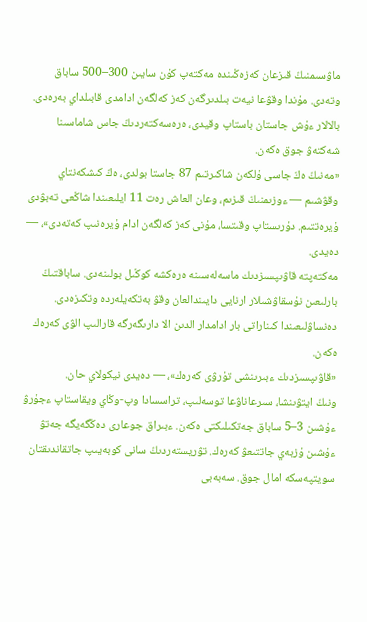ماۋسىمنىڭ قىزعان كەزەڭىندە مەكتەپ كۇن سايىن 300–500 ساباق وتەدى. مۇندا وقۋعا نيەت بىلدىرگەن كەز كەلگەن ادامدى قابىلداي بەرەدى. بالالار ءۇش جاستان باستاپ وقيدى، ەرەسەكتەردىڭ جاس شاماسىنا شەكتەۋ جوق ەكەن.
«مەنىڭ ەڭ جاسى ۇلكەن شاكىرتىم 87 جاستا بولدى، ەڭ كىشكەنتاي وقۋشىم — ءوزىمنىڭ قىزىم، وعان العاش رەت 11 ايلىعىندا شاڭعى تەبۋدى ۇيرەتتىم. دۇرىستاپ وقىتسا، مۇنى كەز كەلگەن ادام ۇيرەنىپ كەتەدى»، — دەيدى.
مەكتەپتە قاۋىپسىزدىك ماسەلەسىنە ەرەكشە كوڭىل بولىنەدى. ساباقتىڭ بارلىعىن نۇسقاۋشىلار ارنايى دايىندالعان وقۋ بەتكەيلەردە وتكىزەدى. دەنساۋلىعىندا كىناراتى بار ادامدار الدىن الا دارىگەرگە قارالىپ الۋى كەرەك ەكەن.
«قاۋىپسىزدىك ءبىرىنشى تۇرۋى كەرەك»، — دەيدى نيكولاي حان.
ونىڭ ايتۋىنشا، سىرعاناۋعا توسەلىپ، تراسسادا وپ-وڭاي ويقاستاپ ءجۇرۋ ءۇشىن 3–5 ساباق جەتكىلىكتى ەكەن. ءبىراق جوعارى دەڭگەيگە جەتۋ ءۇشىن ۇزبەي جاتتىعۋ كەرەك. تۋريستەردىڭ سانى كوبەيىپ جاتقاندىقتان سويتپەسكە امال جوق. سەبەبى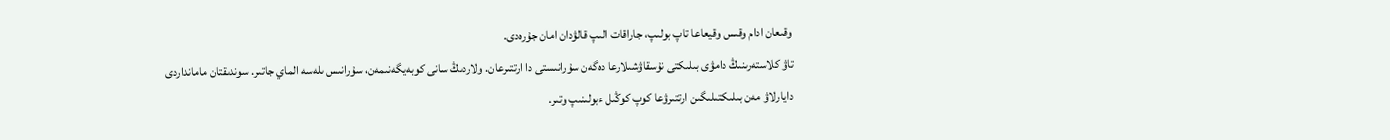وقىعان ادام وقىس وقيعاعا تاپ بولىپ، جاراقات الىپ قالۋدان امان جۇرەدى.
تاۋ كلاستەرىنىڭ دامۋى بىلىكتى نۇسقاۋشىلارعا دەگەن سۇرانىستى دا ارتتىرعان. ولاردىڭ سانى كوبەيگەنىمەن، سۇرانىس ىلەسە الماي جاتىر. سوندىقتان مامانداردى دايارلاۋ مەن بىلىكتىلىگىن ارتتىرۋعا كوپ كوڭىل ءبولىنىپ وتىر.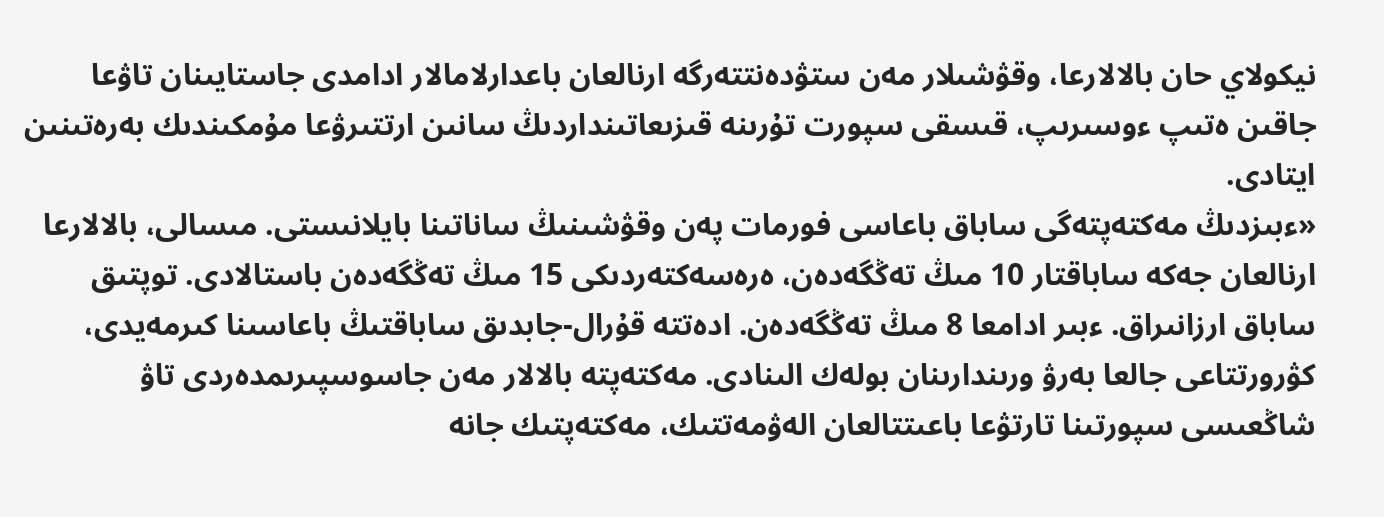نيكولاي حان بالالارعا، وقۋشىلار مەن ستۋدەنتتەرگە ارنالعان باعدارلامالار ادامدى جاستايىنان تاۋعا جاقىن ەتىپ ءوسىرىپ، قىسقى سپورت تۇرىنە قىزىعاتىنداردىڭ سانىن ارتتىرۋعا مۇمكىندىك بەرەتىنىن ايتادى.
«ءبىزدىڭ مەكتەپتەگى ساباق باعاسى فورمات پەن وقۋشىنىڭ ساناتىنا بايلانىستى. مىسالى، بالالارعا ارنالعان جەكە ساباقتار 10 مىڭ تەڭگەدەن، ەرەسەكتەردىكى 15 مىڭ تەڭگەدەن باستالادى. توپتىق ساباق ارزانىراق. ءبىر ادامعا 8 مىڭ تەڭگەدەن. ادەتتە قۇرال-جابدىق ساباقتىڭ باعاسىنا كىرمەيدى، كۋرورتتاعى جالعا بەرۋ ورىندارىنان بولەك الىنادى. مەكتەپتە بالالار مەن جاسوسپىرىمدەردى تاۋ شاڭعىسى سپورتىنا تارتۋعا باعىتتالعان الەۋمەتتىك، مەكتەپتىك جانە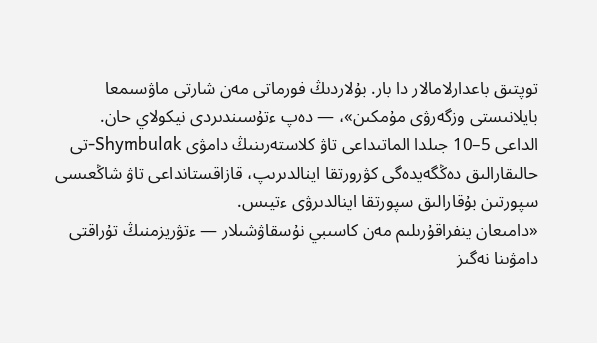توپتىق باعدارلامالار دا بار. بۇلاردىڭ فورماتى مەن شارتى ماۋسىمعا بايلانىستى وزگەرۋى مۇمكىن»، — دەپ ءتۇسىندىردى نيكولاي حان.
الداعى 5–10 جىلدا الماتىداعى تاۋ كلاستەرىنىڭ دامۋى Shymbulak-تى حالىقارالىق دەڭگەيدەگى كۋرورتقا اينالدىرىپ، قازاقستانداعى تاۋ شاڭعىسى سپورتىن بۇقارالىق سپورتقا اينالدىرۋى ءتيىس.
«دامىعان ينفراقۇرىلىم مەن كاسىبي نۇسقاۋشىلار — ءتۋريزمنىڭ تۇراقتى دامۋىنا نەگىز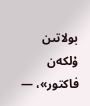بولاتىن ۇلكەن فاكتور»، —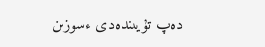دەپ تۇيىندەدى ءسوزىن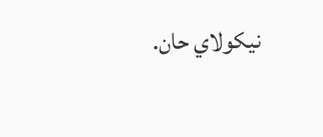نيكولاي حان.